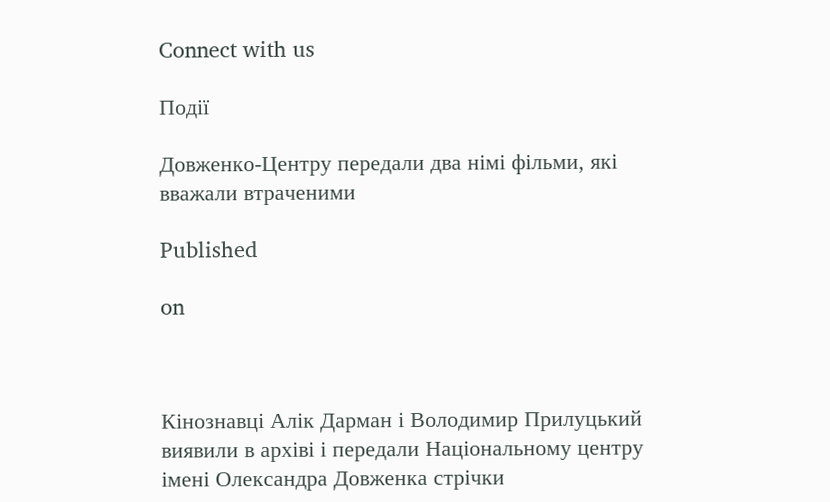Connect with us

Події

Довженко-Центру передали два німі фільми, які вважали втраченими

Published

on



Кінознавці Алік Дарман і Володимир Прилуцький виявили в архіві і передали Національному центру імені Олександра Довженка стрічки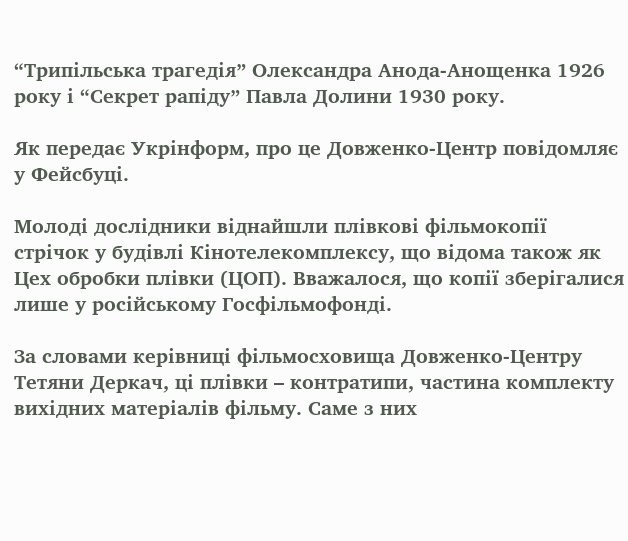“Трипільська трагедія” Олександра Анода-Анощенка 1926 року і “Секрет рапіду” Павла Долини 1930 року.

Як передає Укрінформ, про це Довженко-Центр повідомляє у Фейсбуці.

Молоді дослідники віднайшли плівкові фільмокопії стрічок у будівлі Кінотелекомплексу, що відома також як Цех обробки плівки (ЦОП). Вважалося, що копії зберігалися лише у російському Госфільмофонді.

За словами керівниці фільмосховища Довженко-Центру Тетяни Деркач, ці плівки – контратипи, частина комплекту вихідних матеріалів фільму. Саме з них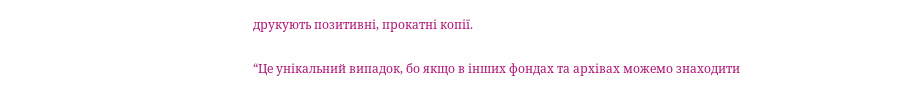друкують позитивні, прокатні копії.

“Це унікальний випадок, бо якщо в інших фондах та архівах можемо знаходити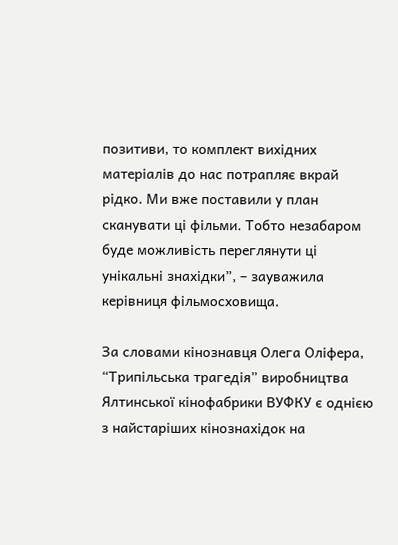позитиви, то комплект вихідних матеріалів до нас потрапляє вкрай рідко. Ми вже поставили у план сканувати ці фільми. Тобто незабаром буде можливість переглянути ці унікальні знахідки”, – зауважила керівниця фільмосховища.

За словами кінознавця Олега Оліфера, “Трипільська трагедія” виробництва Ялтинської кінофабрики ВУФКУ є однією з найстаріших кінознахідок на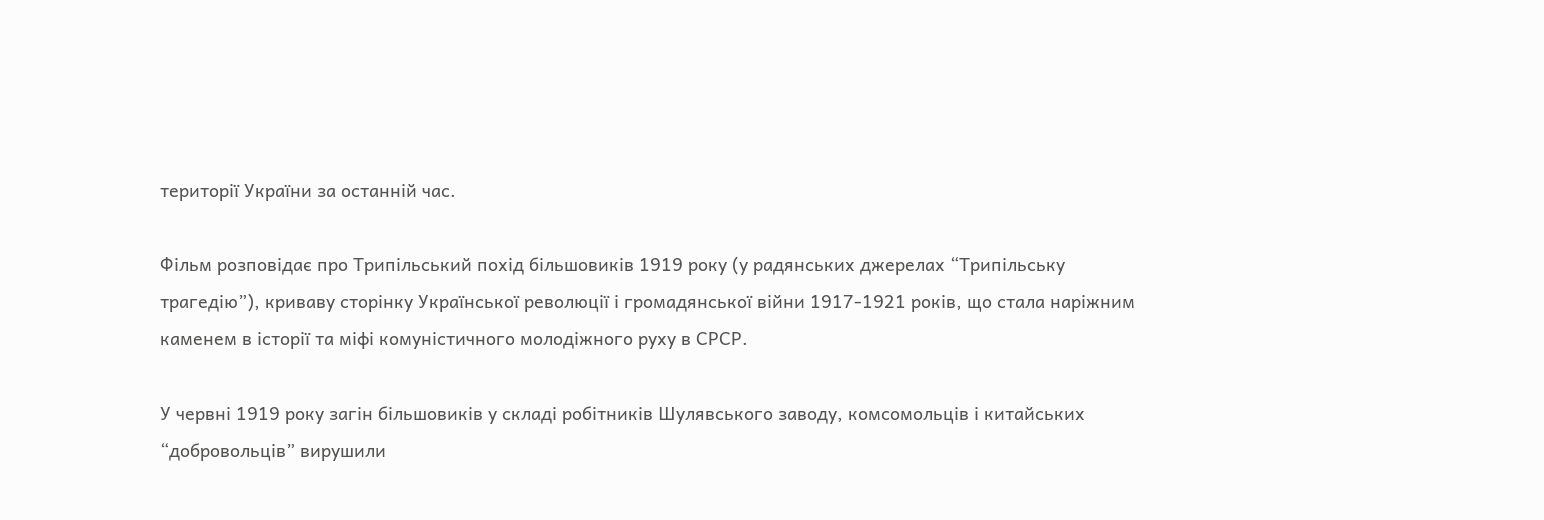території України за останній час.

Фільм розповідає про Трипільський похід більшовиків 1919 року (у радянських джерелах “Трипільську трагедію”), криваву сторінку Української революції і громадянської війни 1917-1921 років, що стала наріжним каменем в історії та міфі комуністичного молодіжного руху в СРСР.

У червні 1919 року загін більшовиків у складі робітників Шулявського заводу, комсомольців і китайських “добровольців” вирушили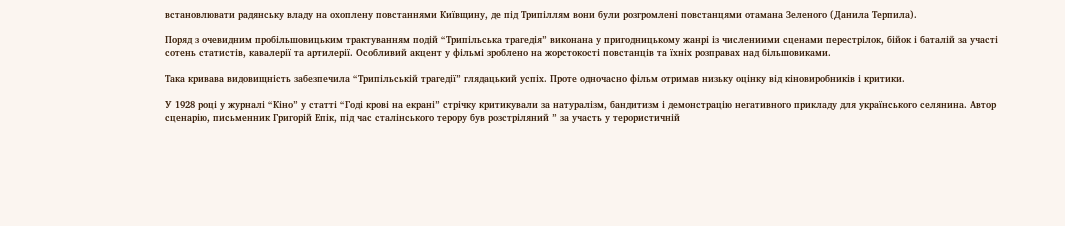встановлювати радянську владу на охоплену повстаннями Київщину, де під Трипіллям вони були розгромлені повстанцями отамана Зеленого (Данила Терпила).

Поряд з очевидним пробільшовицьким трактуванням подій “Трипільська трагедія” виконана у пригодницькому жанрі із числениими сценами перестрілок, бійок і баталій за участі сотень статистів, кавалерії та артилерії. Особливий акцент у фільмі зроблено на жорстокості повстанців та їхніх розправах над більшовиками.

Така кривава видовищність забезпечила “Трипільській трагедії” глядацький успіх. Проте одночасно фільм отримав низьку оцінку від кіновиробників і критики.

У 1928 році у журналі “Кіно” у статті “Годі крові на екрані” стрічку критикували за натуралізм, бандитизм і демонстрацію негативного прикладу для українського селянина. Автор сценарію, письменник Григорій Епік, під час сталінського терору був розстріляний ” за участь у терористичній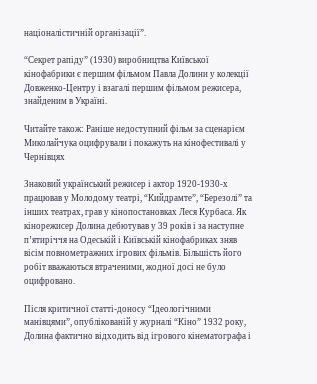націоналістичній організації”.

“Секрет рапіду” (1930) виробництва Київської кінофабрики є першим фільмом Павла Долини у колекції Довженко-Центру і взагалі першим фільмом режисера, знайденим в Україні.

Читайте також: Раніше недоступний фільм за сценарієм Миколайчука оцифрували і покажуть на кінофестивалі у Чернівцях

Знаковий український режисер і актор 1920-1930-х працював у Молодому театрі, “Кийдрамте”, “Березолі” та інших театрах, грав у кінопостановках Леся Курбаса. Як кінорежисер Долина дебютував у 39 років і за наступне пʼятиріччя на Одеській і Київській кінофабриках зняв вісім повнометражних ігрових фільмів. Більшість його робіт вважаються втраченими, жодної досі не було оцифровано.

Після критичної статті-доносу “Ідеологічними манівцями”, опублікованій у журналі “Кіно” 1932 року, Долина фактично відходить від ігрового кінематографа і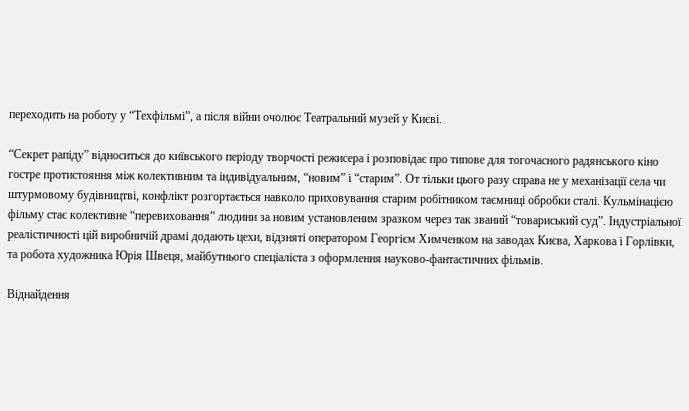переходить на роботу у “Техфільмі”, а після війни очолює Театральний музей у Києві.

“Секрет рапіду” відноситься до київського періоду творчості режисера і розповідає про типове для тогочасного радянського кіно гостре протистояння між колективним та індивідуальним, “новим” і “старим”. От тільки цього разу справа не у механізації села чи штурмовому будівництві, конфлікт розгортається навколо приховування старим робітником таємниці обробки сталі. Кульмінацією фільму стає колективне “перевиховання” людини за новим установленим зразком через так званий “товариський суд”. Індустріальної реалістичності цій виробничій драмі додають цехи, відзняті оператором Георгієм Химченком на заводах Києва, Харкова і Горлівки, та робота художника Юрія Швеця, майбутнього спеціаліста з оформлення науково-фантастичних фільмів.

Віднайдення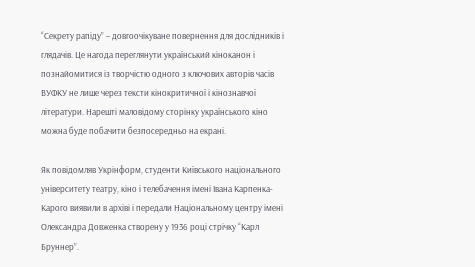“Секрету рапіду” – довгоочікуване повернення для дослідників і глядачів. Це нагода переглянути український кіноканон і познайомитися із творчістю одного з ключових авторів часів ВУФКУ не лише через тексти кінокритичної і кінознавчої літератури. Нарешті маловідому сторінку українського кіно можна буде побачити безпосередньо на екрані.

Як повідомляв Укрінформ, студенти Київського національного університету театру, кіно і телебачення імені Івана Карпенка-Карого виявили в архіві і передали Національному центру імені Олександра Довженка створену у 1936 році стрічку “Карл Бруннер”.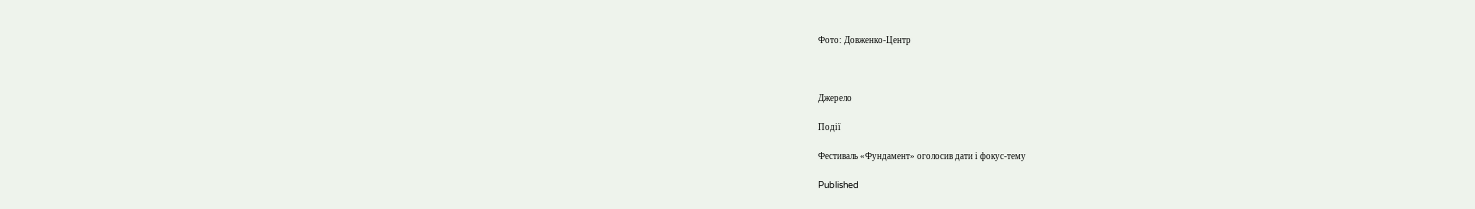Фото: Довженко-Центр



Джерело

Події

Фестиваль «Фундамент» оголосив дати і фокус-тему

Published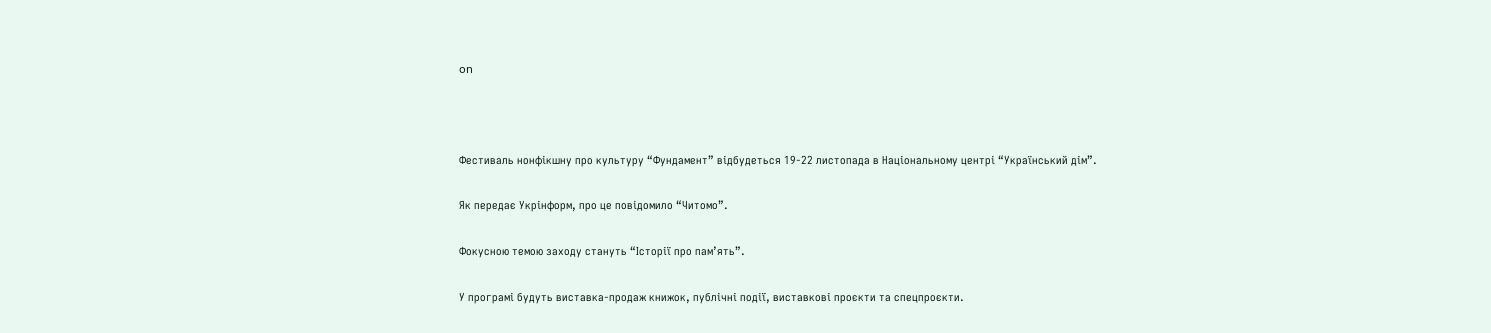on



Фестиваль нонфікшну про культуру “Фундамент” відбудеться 19-22 листопада в Національному центрі “Український дім”.

Як передає Укрінформ, про це повідомило “Читомо”.

Фокусною темою заходу стануть “Історії про пам’ять”.

У програмі будуть виставка-продаж книжок, публічні події, виставкові проєкти та спецпроєкти.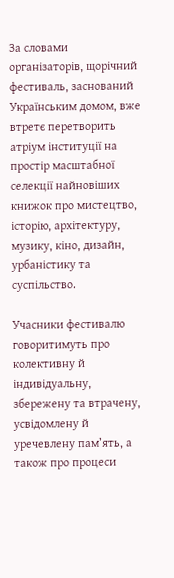За словами організаторів, щорічний фестиваль, заснований Українським домом, вже втретє перетворить атріум інституції на простір масштабної селекції найновіших книжок про мистецтво, історію, архітектуру, музику, кіно, дизайн, урбаністику та суспільство.

Учасники фестивалю говоритимуть про колективну й індивідуальну, збережену та втрачену, усвідомлену й уречевлену пам’ять, а також про процеси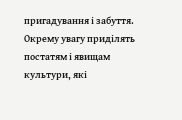пригадування і забуття. Окрему увагу приділять постатям і явищам культури, які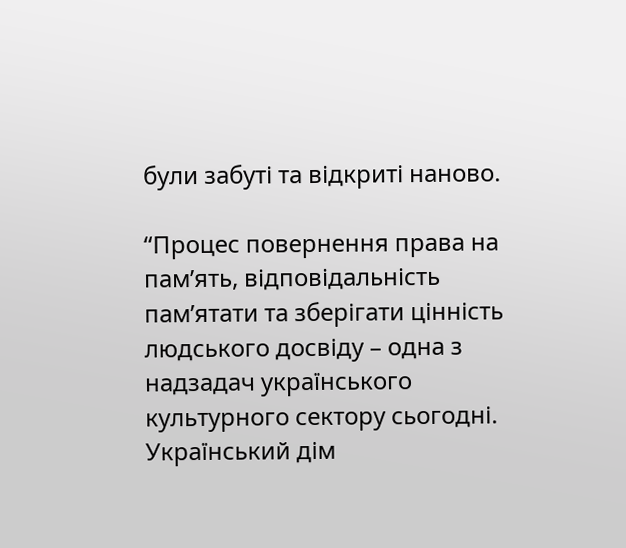були забуті та відкриті наново.

“Процес повернення права на памʼять, відповідальність памʼятати та зберігати цінність людського досвіду – одна з надзадач українського культурного сектору сьогодні. Український дім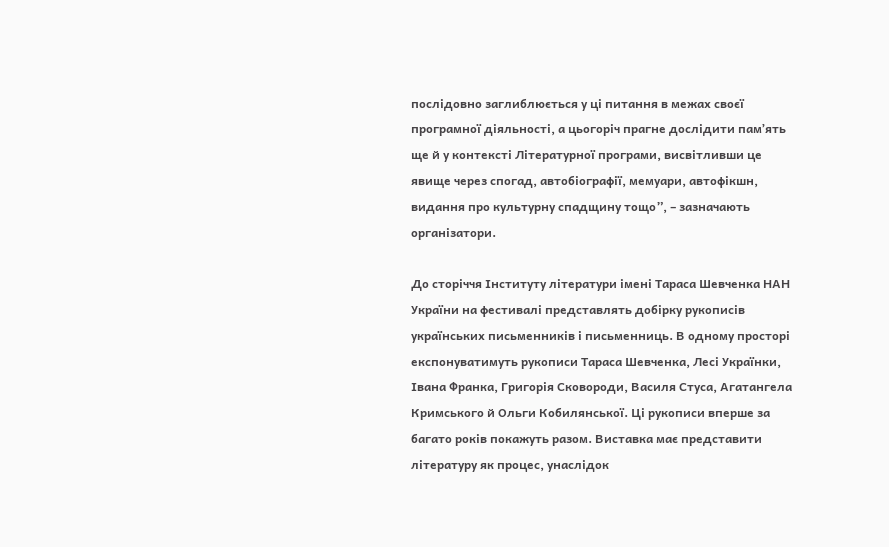послідовно заглиблюється у ці питання в межах своєї програмної діяльності, а цьогоріч прагне дослідити памʼять ще й у контексті Літературної програми, висвітливши це явище через спогад, автобіографії, мемуари, автофікшн, видання про культурну спадщину тощо”, – зазначають організатори.

До сторіччя Інституту літератури імені Тараса Шевченка НАН України на фестивалі представлять добірку рукописів українських письменників і письменниць. В одному просторі експонуватимуть рукописи Тараса Шевченка, Лесі Українки, Івана Франка, Григорія Сковороди, Василя Стуса, Агатангела Кримського й Ольги Кобилянської. Ці рукописи вперше за багато років покажуть разом. Виставка має представити літературу як процес, унаслідок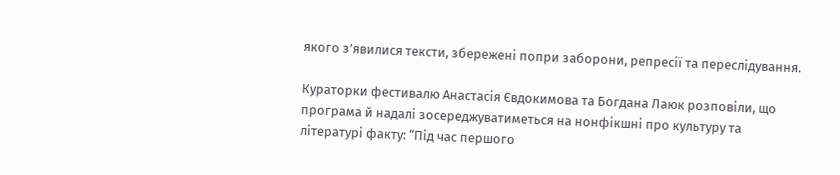якого з’явилися тексти, збережені попри заборони, репресії та переслідування.

Кураторки фестивалю Анастасія Євдокимова та Богдана Лаюк розповіли, що програма й надалі зосереджуватиметься на нонфікшні про культуру та літературі факту: “Під час першого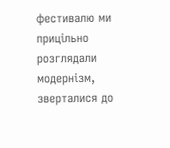фестивалю ми прицільно розглядали модернізм, зверталися до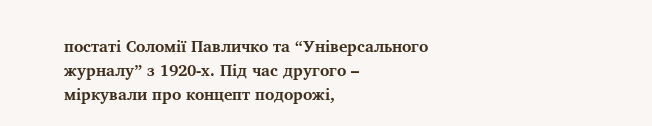постаті Соломії Павличко та “Універсального журналу” з 1920-х. Під час другого – міркували про концепт подорожі,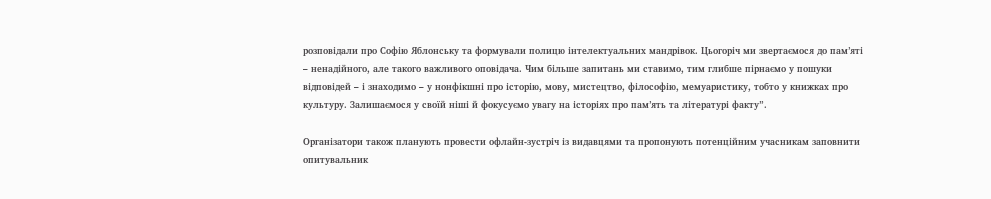розповідали про Софію Яблонську та формували полицю інтелектуальних мандрівок. Цьогоріч ми звертаємося до памʼяті – ненадійного, але такого важливого оповідача. Чим більше запитань ми ставимо, тим глибше пірнаємо у пошуки відповідей – і знаходимо – у нонфікшні про історію, мову, мистецтво, філософію, мемуаристику, тобто у книжках про культуру. Залишаємося у своїй ніші й фокусуємо увагу на історіях про памʼять та літературі факту”.

Організатори також планують провести офлайн-зустріч із видавцями та пропонують потенційним учасникам заповнити опитувальник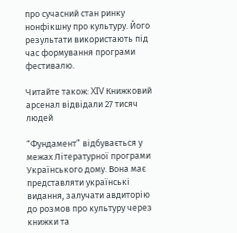про сучасний стан ринку нонфікшну про культуру. Його результати використають під час формування програми фестивалю.

Читайте також: XIV Книжковий арсенал відвідали 27 тисяч людей

“Фундамент” відбувається у межах Літературної програми Українського дому. Вона має представляти українські видання, залучати авдиторію до розмов про культуру через книжки та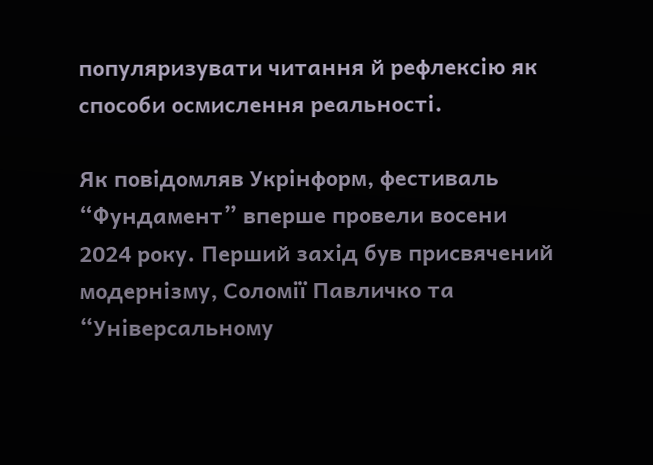популяризувати читання й рефлексію як способи осмислення реальності.

Як повідомляв Укрінформ, фестиваль “Фундамент” вперше провели восени 2024 року. Перший захід був присвячений модернізму, Соломії Павличко та “Універсальному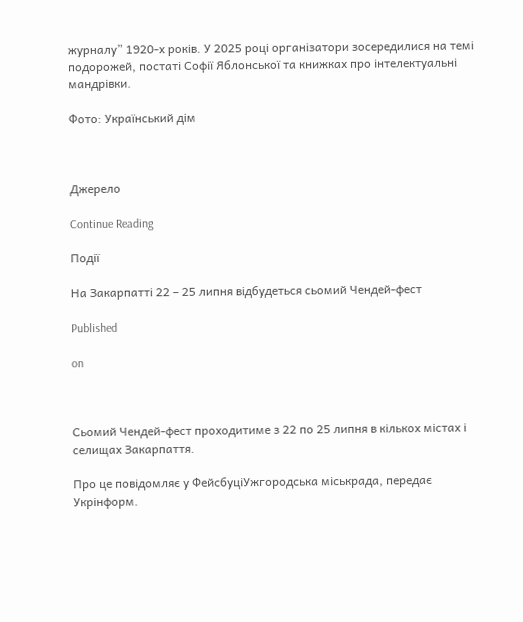журналу” 1920-х років. У 2025 році організатори зосередилися на темі подорожей, постаті Софії Яблонської та книжках про інтелектуальні мандрівки.

Фото: Український дім



Джерело

Continue Reading

Події

На Закарпатті 22 – 25 липня відбудеться сьомий Чендей-фест

Published

on



Сьомий Чендей-фест проходитиме з 22 по 25 липня в кількох містах і селищах Закарпаття.

Про це повідомляє у ФейсбуціУжгородська міськрада, передає Укрінформ.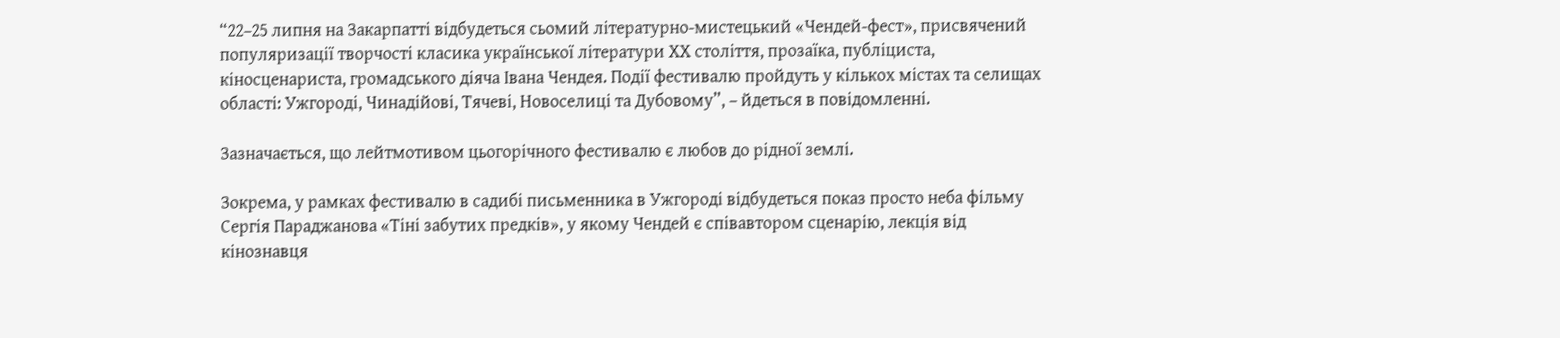“22–25 липня на Закарпатті відбудеться сьомий літературно-мистецький «Чендей-фест», присвячений популяризації творчості класика української літератури ХХ століття, прозаїка, публіциста, кіносценариста, громадського діяча Івана Чендея. Події фестивалю пройдуть у кількох містах та селищах області: Ужгороді, Чинадійові, Тячеві, Новоселиці та Дубовому”, – йдеться в повідомленні.

Зазначається, що лейтмотивом цьогорічного фестивалю є любов до рідної землі.

Зокрема, у рамках фестивалю в садибі письменника в Ужгороді відбудеться показ просто неба фільму Сергія Параджанова «Тіні забутих предків», у якому Чендей є співавтором сценарію, лекція від кінознавця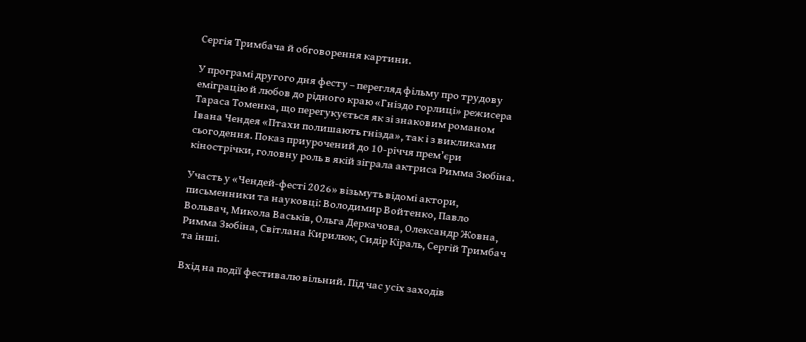Сергія Тримбача й обговорення картини.

У програмі другого дня фесту – перегляд фільму про трудову еміграцію й любов до рідного краю «Гніздо горлиці» режисера Тараса Томенка, що перегукується як зі знаковим романом Івана Чендея «Птахи полишають гнізда», так і з викликами сьогодення. Показ приурочений до 10-річчя прем’єри кінострічки, головну роль в якій зіграла актриса Римма Зюбіна.

Участь у «Чендей-фесті 2026» візьмуть відомі актори, письменники та науковці: Володимир Войтенко, Павло Вольвач, Микола Васьків, Ольга Деркачова, Олександр Жовна, Римма Зюбіна, Світлана Кирилюк, Сидір Кіраль, Сергій Тримбач та інші.

Вхід на події фестивалю вільний. Під час усіх заходів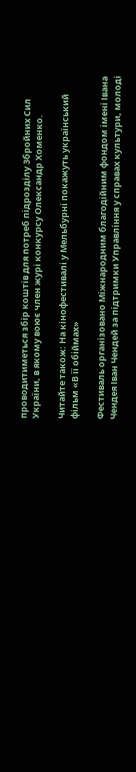проводитиметься збір коштів для потреб підрозділу Збройних Сил України, в якому воює член журі конкурсу Олександр Хоменко.

Читайте також: На кінофестивалі у Мельбурні покажуть український фільм «В її обіймах»

Фестиваль організовано Міжнародним благодійним фондом імені Івана Чендея Іван Чендей за підтримки Управління у справах культури, молоді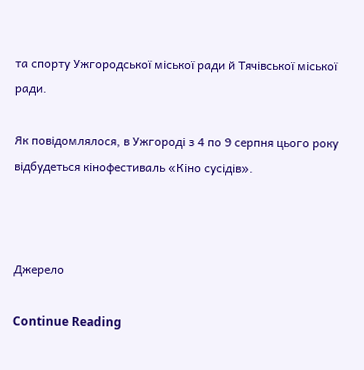та спорту Ужгородської міської ради й Тячівської міської ради.

Як повідомлялося, в Ужгороді з 4 по 9 серпня цього року відбудеться кінофестиваль «Кіно сусідів».



Джерело

Continue Reading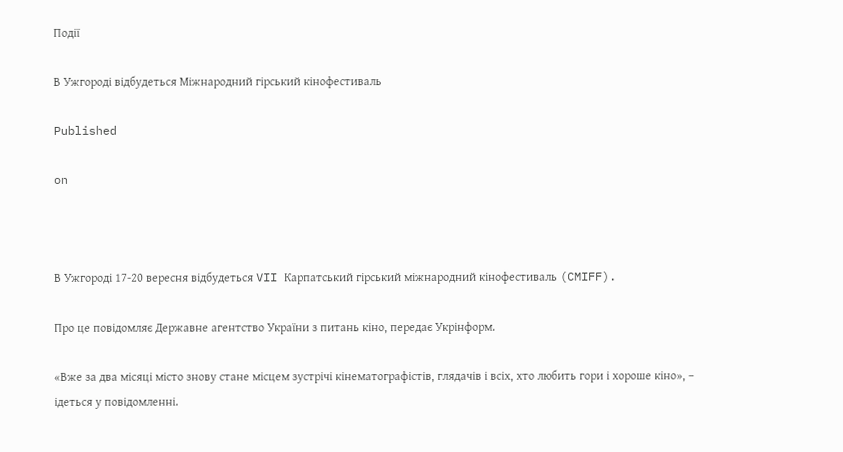Події

В Ужгороді відбудеться Міжнародний гірський кінофестиваль

Published

on



В Ужгороді 17-20 вересня відбудеться VII Карпатський гірський міжнародний кінофестиваль (CMIFF).

Про це повідомляє Державне агентство України з питань кіно, передає Укрінформ.

«Вже за два місяці місто знову стане місцем зустрічі кінематографістів, глядачів і всіх, хто любить гори і хороше кіно», – ідеться у повідомленні.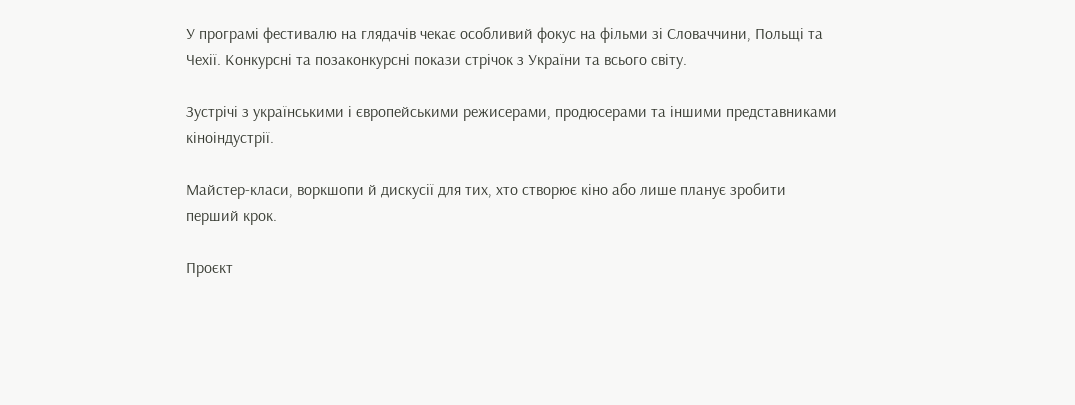У програмі фестивалю на глядачів чекає особливий фокус на фільми зі Словаччини, Польщі та Чехії. Конкурсні та позаконкурсні покази стрічок з України та всього світу.

Зустрічі з українськими і європейськими режисерами, продюсерами та іншими представниками кіноіндустрії.

Майстер-класи, воркшопи й дискусії для тих, хто створює кіно або лише планує зробити перший крок.

Проєкт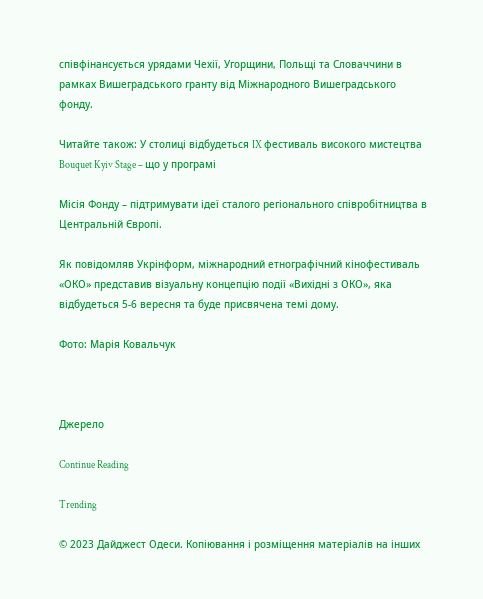співфінансується урядами Чехії, Угорщини, Польщі та Словаччини в рамках Вишеградського гранту від Міжнародного Вишеградського фонду.

Читайте також: У столиці відбудеться IX фестиваль високого мистецтва Bouquet Kyiv Stage – що у програмі

Місія Фонду – підтримувати ідеї сталого регіонального співробітництва в Центральній Європі.

Як повідомляв Укрінформ, міжнародний етнографічний кінофестиваль «ОКО» представив візуальну концепцію події «Вихідні з ОКО», яка відбудеться 5-6 вересня та буде присвячена темі дому.

Фото: Марія Ковальчук



Джерело

Continue Reading

Trending

© 2023 Дайджест Одеси. Копіювання і розміщення матеріалів на інших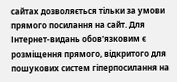сайтах дозволяється тільки за умови прямого посилання на сайт. Для Інтернет-видань обов'язковим є розміщення прямого, відкритого для пошукових систем гіперпосилання на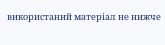використаний матеріал не нижче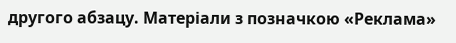другого абзацу. Матеріали з позначкою «Реклама»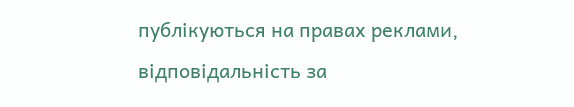публікуються на правах реклами, відповідальність за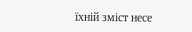їхній зміст несе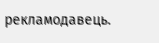рекламодавець.